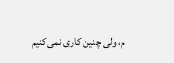م، ولی چنین کاری نمی‌کنیم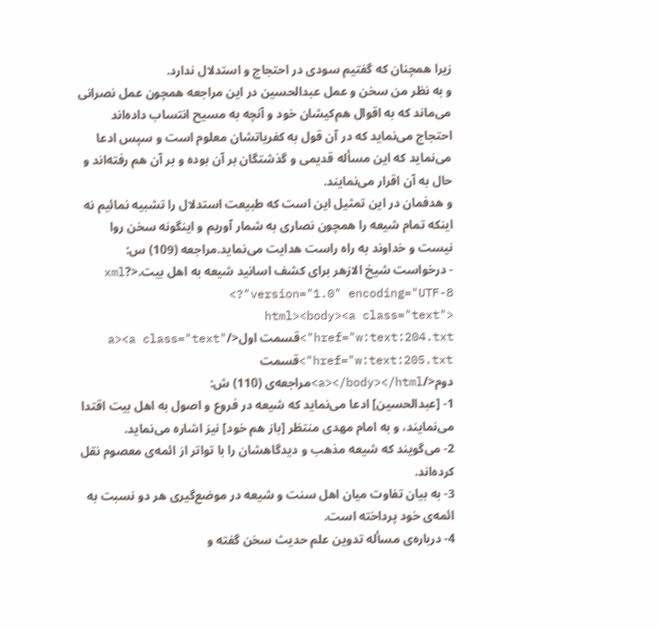زیرا همچنان که گفتیم سودی در احتجاج و استدلال ندارد.
و به نظر من سخن و عمل عبدالحسین در این مراجعه همچون عمل نصرانی می‌‌ماند که به اقوال هم‌کیشان خود و آنچه به مسیح انتساب داد‌ه‌اند احتجاج می‌نماید که در آن قول به کفریاتشان معلوم است و سپس ادعا می‌نماید که این مسأله قدیمی و گذشتگان بر آن بوده و بر آن هم رفته‌اند و حال به آن اقرار می‌نمایند.
و هدفمان در این تمثیل این است كه طبیعت استدلال را تشبیه نمائیم نه اینکه تمام شیعه را همچون نصاری به شمار آوریم و اینگونه سخن روا نیست و خداوند به راه راست هدایت می‌نماید.مراجعه (109) س:
- درخواست شیخ الازهر برای کشف اسانید شیعه به اهل بیت.<?xml version="1.0" encoding="UTF-8"?>
<html><body><a class="text" href="w:text:204.txt">قسمت اول</a><a class="text" href="w:text:205.txt">قسمت دوم</a></body></html>مراجعه‌ی (110) ش:
1- [عبدالحسین] ادعا می‌نماید که شیعه در فروع و اصول به اهل بیت اقتدا می‌نمایند، و به امام مهدی منتظر [باز هم خود] نیز اشاره می‌نماید.
2- می‌گویند که شیعه مذهب و دیدگاهشان را با تواتر از ائمه‌ی معصوم نقل کرده‌اند.
3- به بیان تفاوت میان اهل سنت و شیعه در موضع‌گیری هر دو نسبت به ائمه‌ی خود پرداخته است.
4- درباره‌ی مسأله تدوین علم حدیث سخن گفته و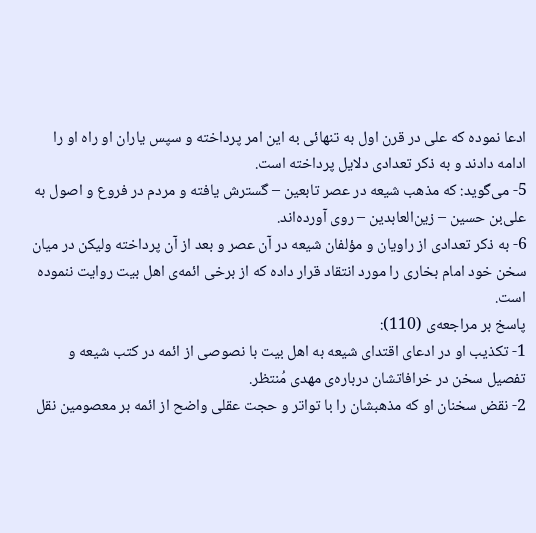ادعا نموده که علی در قرن اول به تنهائی به این امر پرداخته و سپس یاران او راه او را ادامه دادند و به ذکر تعدادی دلایل پرداخته است.
5- می‌گوید: که مذهب شیعه در عصر تابعین – گسترش یافته و مردم در فروع و اصول به علی‌بن حسین – زین‌العابدین – روی آورده‌اند.
6- به ذکر تعدادی از راویان و مؤلفان شیعه در آن عصر و بعد از آن پرداخته ولیکن در میان سخن خود امام بخاری را مورد انتقاد قرار داده که از برخی ائمه‌ی اهل بیت روایت ننموده است.
پاسخ بر مراجعه‌ی (110):
1- تکذیب او در ادعای اقتدای شیعه به اهل بیت با نصوصی از ائمه در کتب شیعه و تفصیل سخن در خرافاتشان درباره‌ی مهدی مُنتظر.
2- نقض سخنان او که مذهبشان را با تواتر و حجت عقلی واضح از ائمه بر معصومین نقل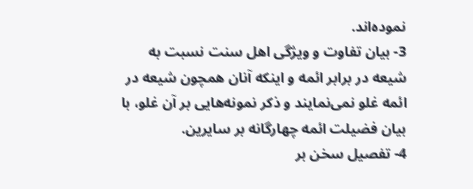نموده‌اند.
3- بیان تفاوت و ویژگی اهل سنت نسبت به شیعه در برابر ائمه و اینکه آنان همچون شیعه در ائمه غلو نمی‌نمایند و ذکر نمونه‌هايی بر آن غلو، با بیان فضیلت ائمه چهارگانه بر سایرین.
4- تفصیل سخن بر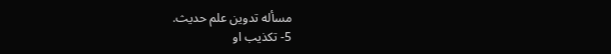مسأله تدوین علم حدیث.
5- تکذیب او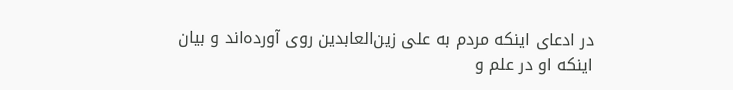در ادعای اینکه مردم به علی‌ زین‌العابدین روی آورده‌اند و بیان اینکه او در علم و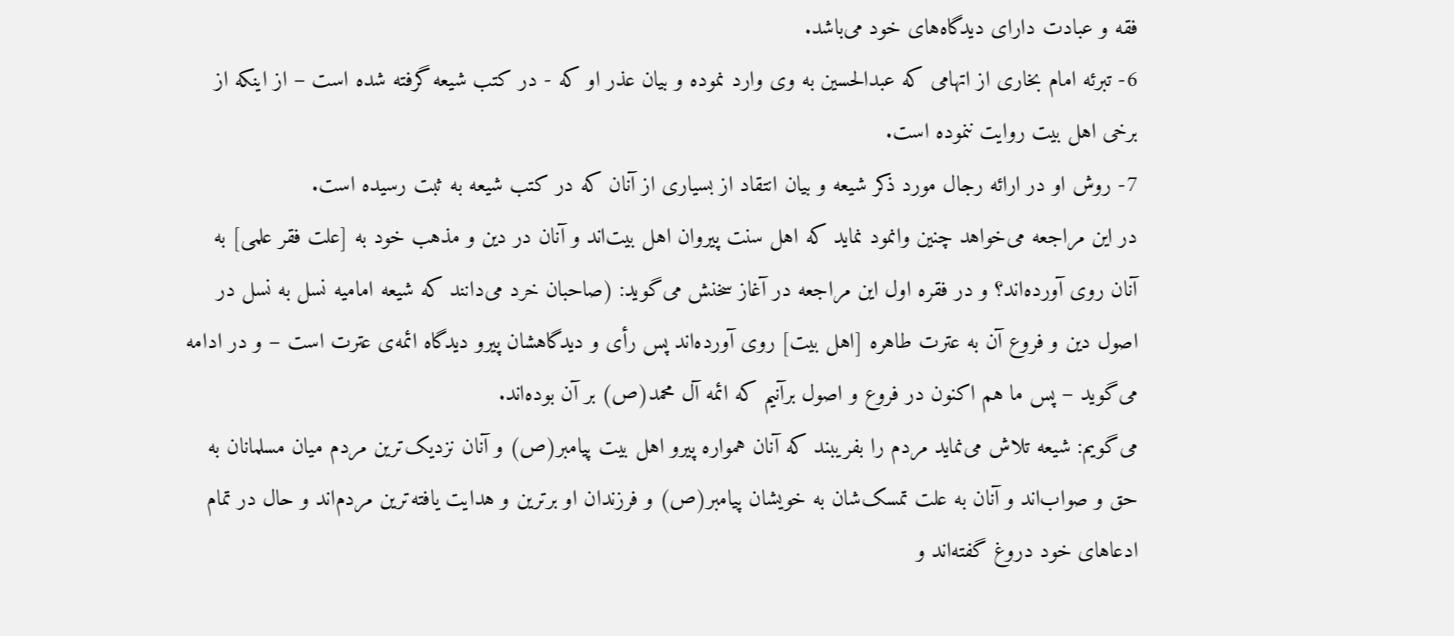فقه و عبادت دارای دیدگاه‌های خود می‌باشد.
6- تبرئه امام بخاری از اتهامی که عبدالحسین به وی وارد نموده و بیان عذر او که - در کتب شیعه گرفته شده است – از اینکه از برخی اهل بیت روایت ننموده است.
7- روش او در ارائه رجال مورد ذکر شیعه و بیان انتقاد از بسیاری از آنان که در کتب شیعه به ثبت رسیده است.
در این مراجعه می‌خواهد چنین وانمود نماید که اهل سنت پیروان اهل بیت‌اند و آنان در دین و مذهب خود به [علت فقر علمی] به آنان روی آورده‌اند؟ و در فقره اول این مراجعه در آغاز سخنش می‌گوید: (صاحبان خرد می‌دانند که شیعه امامیه نسل به نسل در اصول دین و فروع آن به عترت طاهره [اهل بیت] روی آورده‌اند پس رأی و دیدگاهشان پیرو دیدگاه ائمه‌ی عترت است – و در ادامه می‌گوید – پس ما هم اکنون در فروع و اصول برآنیم که ائمه آل محمد(ص) بر آن بوده‌اند.
می‌گویم: شیعه تلاش می‌نماید مردم را بفریبند که آنان همواره پیرو اهل بیت پیامبر(ص) و آنان نزدیک‌ترین مردم میان مسلمانان به حق و صواب‌اند و آنان به علت تمسک‌شان به خویشان پیامبر(ص) و فرزندان او برترین و هدایت ‌یافته‌‌ترین مردم‌اند و حال در تمام ادعاهای خود دروغ گفته‌اند و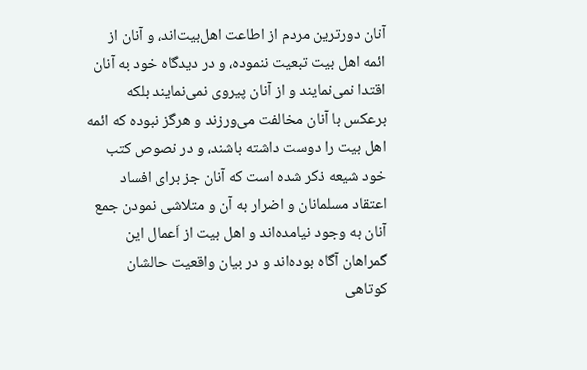آنان دورترین مردم از اطاعت اهل‌بیت‌اند، و آنان از ائمه اهل بیت تبعیت ننموده، و در دیدگاه خود به آنان اقتدا نمی‌نمایند و از آنان پیروی نمی‌نمایند بلکه برعکس با آنان مخالفت می‌ورزند و هرگز نبوده که ائمه اهل بیت را دوست داشته باشند، و در نصوص کتب خود شیعه ذکر شده است که آنان جز برای افساد اعتقاد مسلمانان و اضرار به آن و متلاشی نمودن جمع آنان به وجود نیامده‌اند و اهل بیت از اَعمال این گمراهان آگاه بوده‌اند و در بیان واقعیت حالشان کوتاهی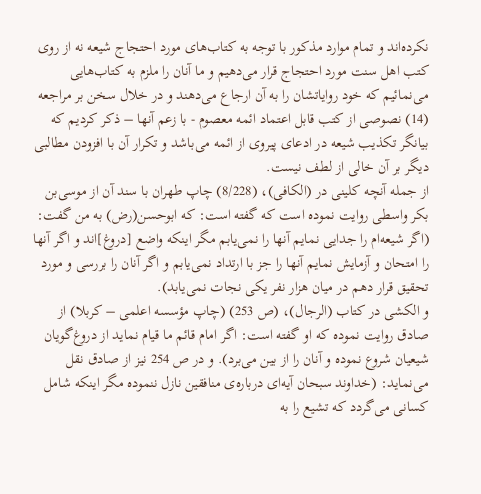نکرده‌اند و تمام موارد مذکور با توجه به کتاب‌های مورد احتجاج شیعه نه از روی کتب اهل سنت مورد احتجاج قرار می‌دهیم و ما آنان را ملزم به کتاب‌هایی می‌نمائیم که خود روایاتشان را به آن ارجاع می‌دهند و در خلال سخن بر مراجعه (14) نصوصی از کتب قابل اعتماد ائمه معصوم - با زعم آنها – ذکر کردیم که بیانگر تکذیب شیعه در ادعای پیروی از ائمه می‌باشد و تکرار آن با افزودن مطالبی دیگر بر آن خالی از لطف نیست.
از جمله آنچه کلینی در (الکافی)، (8/228) چاپ طهران با سند آن از موسی‌بن بکر واسطی روایت نموده است که گفته است: که ابوحسن(رض) به من گفت: (اگر شیعه‌ام را جدایی نمایم آنها را نمی‌یابم مگر اینکه واضع [دروغ]اند و اگر آنها را امتحان و آزمایش نمایم آنها را جز با ارتداد نمی‌یابم و اگر آنان را بررسی و مورد تحقیق قرار دهم در میان هزار نفر یکی نجات نمی‌یابد).
و الکشی در کتاب (الرجال)، (ص 253) (چاپ مؤسسه اعلمی – کربلا) از صادق روایت نموده که او گفته است: اگر امام قائم ما قیام نماید از دروغ‌گویان شیعیان شروع نموده و آنان را از بین می‌برد). و در ص 254 نیز از صادق نقل می‌نماید: (خداوند سبحان آیه‌ای درباره‌ی منافقین نازل ننموده مگر اینکه شامل کسانی می‌گردد که تشیع را به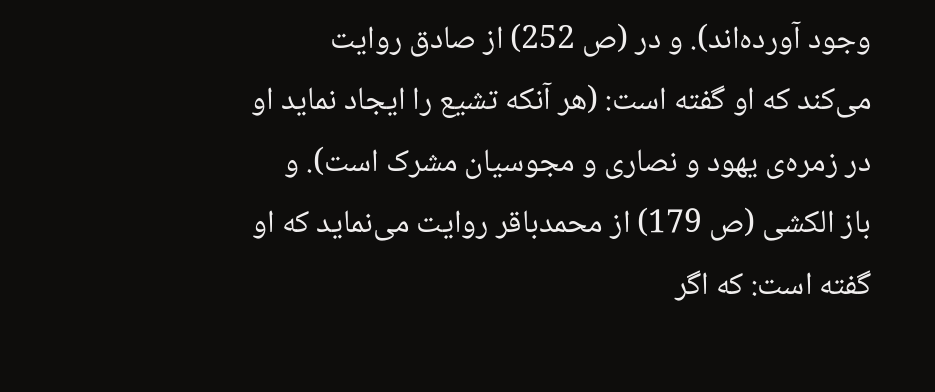وجود آورده‌اند). و در (ص 252) از صادق روایت می‌کند که او گفته است: (هر آنکه تشیع را ایجاد نماید او در زمره‌ی یهود و نصاری و مجوسیان مشرک است). و باز الکشی (ص 179) از محمدباقر روایت می‌نماید که او گفته است: که اگر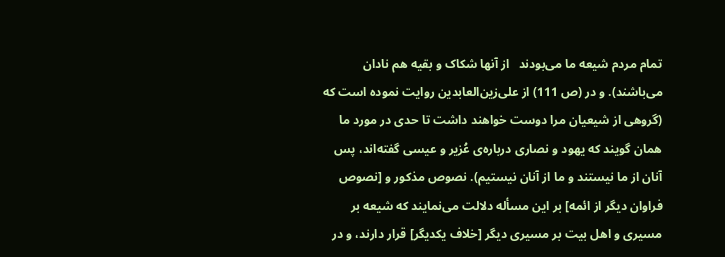تمام مردم شیعه ما می‌بودند   از آنها شکاک و بقیه هم نادان می‌باشند). و در (ص 111) از علی‌زین‌العابدین روایت نموده است که (گروهی از شیعیان مرا دوست خواهند داشت تا حدی در مورد ما همان گویند که یهود و نصاری درباره‌ی عُزیر و عیسی گفته‌اند، پس آنان از ما نیستند و ما از آنان نیستیم). نصوص مذکور و [نصوص فراوان دیگر از ائمه] بر این مسأله دلالت می‌نمایند که شیعه بر مسیری و اهل بیت بر مسیری دیگر [خلاف یکدیگر] قرار دارند، و در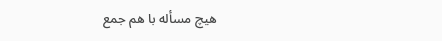هیچ مسأله با هم جمع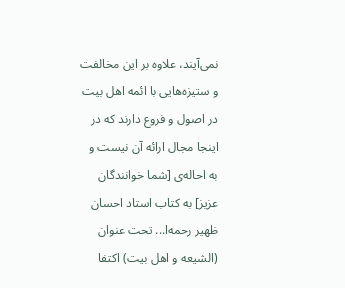نمی‌آیند، علاوه بر این مخالفت و ستیزه‌هایی با ائمه اهل بیت در اصول و فروع دارند که در اینجا مجال ارائه آن نیست و به احاله‌ی [شما خوانندگان عزیز] به کتاب استاد احسان ظهیر رحمه‌ا... تحت عنوان (الشیعه و اهل بیت) اکتفا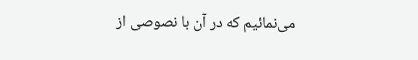می‌نمائیم که در آن با نصوصی از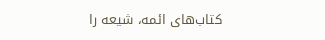کتاب‌های ائمه، شیعه را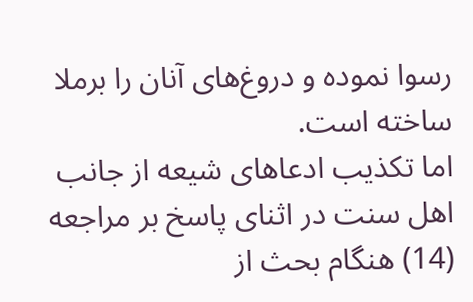رسوا نموده و دروغ‌های آنان را برملا ساخته است.
اما تکذیب ادعاهای شیعه از جانب اهل سنت در اثنای پاسخ بر مراجعه (14) هنگام بحث از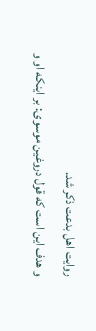روایت اهل بدعت ذکر شد.
و هدف این است که قول دروغین موسوی: بر اینکه او و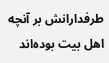طرفدارانش بر آنچه اهل بیت بوده‌اند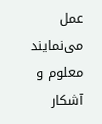عمل می‌نمایند معلوم و آشکار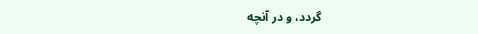گردد، و در آنچه